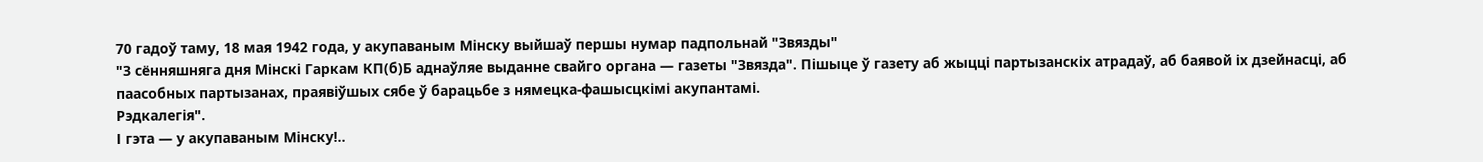70 гадоў таму, 18 мая 1942 года, у акупаваным Мінску выйшаў першы нумар падпольнай "Звязды"
"З сённяшняга дня Мінскі Гаркам КП(б)Б аднаўляе выданне свайго органа — газеты "Звязда". Пішыце ў газету аб жыцці партызанскіх атрадаў, аб баявой іх дзейнасці, аб паасобных партызанах, праявіўшых сябе ў барацьбе з нямецка-фашысцкімі акупантамі.
Рэдкалегія".
І гэта — у акупаваным Мінску!..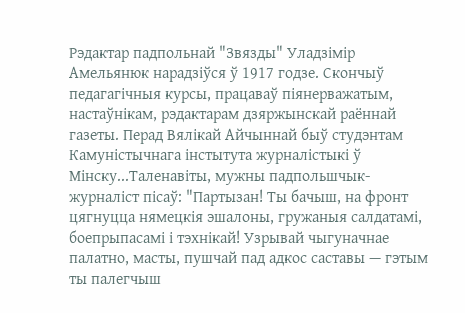Рэдактар падпольнай "Звязды" Уладзімір Амельянюк нарадзіўся ў 1917 годзе. Скончыў педагагічныя курсы, працаваў піянерважатым, настаўнікам, рэдактарам дзяржынскай раённай газеты. Перад Вялікай Айчыннай быў студэнтам Камуністычнага інстытута журналістыкі ў Мінску...Таленавіты, мужны падпольшчык-журналіст пісаў: "Партызан! Ты бачыш, на фронт цягнуцца нямецкія эшалоны, гружаныя салдатамі, боепрыпасамі і тэхнікай! Узрывай чыгуначнае палатно, масты, пушчай пад адкос саставы — гэтым ты палегчыш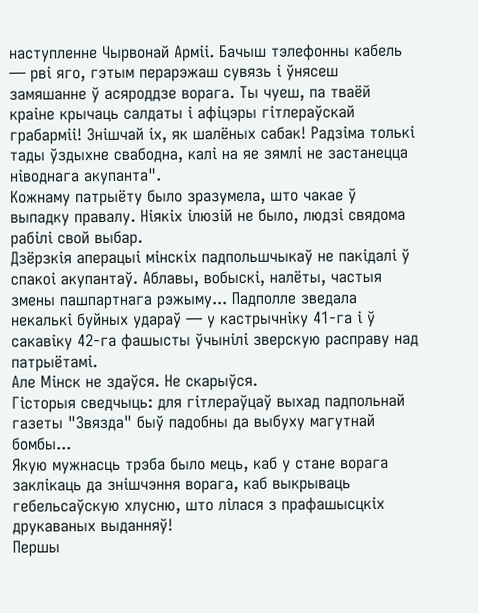наступленне Чырвонай Арміі. Бачыш тэлефонны кабель — рві яго, гэтым перарэжаш сувязь і ўнясеш замяшанне ў асяроддзе ворага. Ты чуеш, па тваёй краіне крычаць салдаты і афіцэры гітлераўскай грабарміі! Знішчай іх, як шалёных сабак! Радзіма толькі тады ўздыхне свабодна, калі на яе зямлі не застанецца ніводнага акупанта".
Кожнаму патрыёту было зразумела, што чакае ў выпадку правалу. Ніякіх ілюзій не было, людзі свядома рабілі свой выбар.
Дзёрзкія аперацыі мінскіх падпольшчыкаў не пакідалі ў спакоі акупантаў. Аблавы, вобыскі, налёты, частыя змены пашпартнага рэжыму... Падполле зведала некалькі буйных удараў — у кастрычніку 41-га і ў сакавіку 42-га фашысты ўчынілі зверскую расправу над патрыётамі.
Але Мінск не здаўся. Не скарыўся.
Гісторыя сведчыць: для гітлераўцаў выхад падпольнай газеты "Звязда" быў падобны да выбуху магутнай бомбы...
Якую мужнасць трэба было мець, каб у стане ворага заклікаць да знішчэння ворага, каб выкрываць гебельсаўскую хлусню, што лілася з прафашысцкіх друкаваных выданняў!
Першы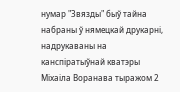нумар "Звязды" быў тайна набраны ў нямецкай друкарні, надрукаваны на канспіратыўнай кватэры Міхаіла Воранава тыражом 2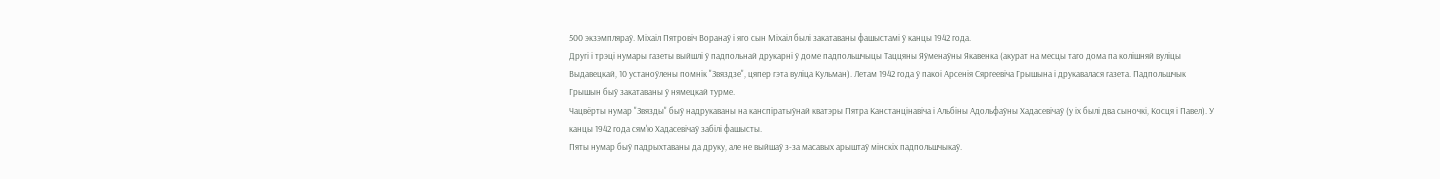500 экзэмпляраў. Міхаіл Пятровіч Воранаў і яго сын Міхаіл былі закатаваны фашыстамі ў канцы 1942 года.
Другі і трэці нумары газеты выйшлі ў падпольнай друкарні ў доме падпольшчыцы Таццяны Яўменаўны Якавенка (акурат на месцы таго дома па колішняй вуліцы Выдавецкай, 10 устаноўлены помнік "Звяздзе", цяпер гэта вуліца Кульман). Летам 1942 года ў пакоі Арсенія Сяргеевіча Грышына і друкавалася газета. Падпольшчык Грышын быў закатаваны ў нямецкай турме.
Чацвёрты нумар "Звязды" быў надрукаваны на канспіратыўнай кватэры Пятра Канстанцінавіча і Альбіны Адольфаўны Хадасевічаў (у іх былі два сыночкі, Косця і Павел). У канцы 1942 года сям'ю Хадасевічаў забілі фашысты.
Пяты нумар быў падрыхтаваны да друку, але не выйшаў з-за масавых арыштаў мінскіх падпольшчыкаў.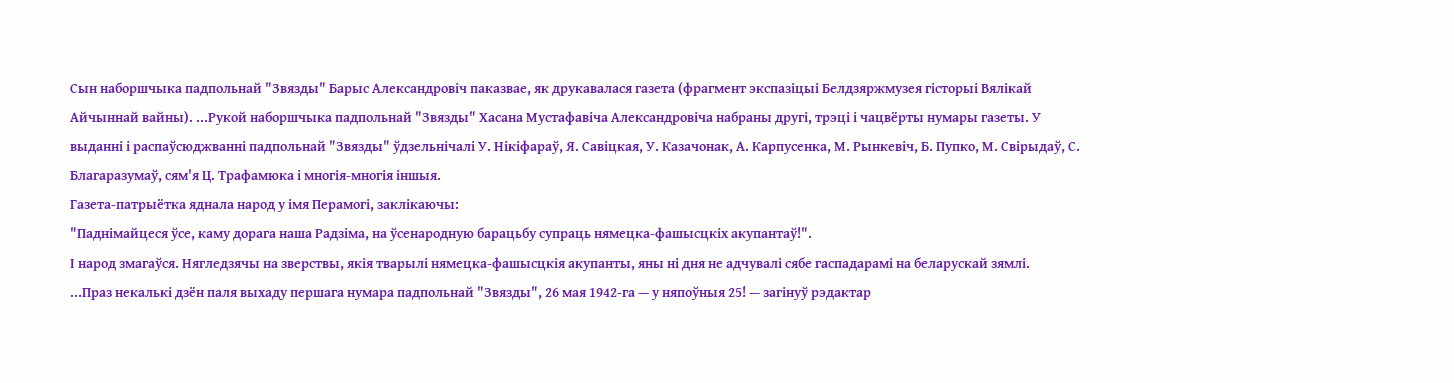Сын наборшчыка падпольнай "Звязды" Барыс Александровіч паказвае, як друкавалася газета (фрагмент экспазіцыі Белдзяржмузея гісторыі Вялікай Айчыннай вайны). ...Рукой наборшчыка падпольнай "Звязды" Хасана Мустафавіча Александровіча набраны другі, трэці і чацвёрты нумары газеты. У выданні і распаўсюджванні падпольнай "Звязды" ўдзельнічалі У. Нікіфараў, Я. Савіцкая, У. Казачонак, А. Карпусенка, М. Рынкевіч, Б. Пупко, М. Свірыдаў, С. Благаразумаў, сям'я Ц. Трафамюка і многія-многія іншыя.
Газета-патрыётка яднала народ у імя Перамогі, заклікаючы:
"Паднімайцеся ўсе, каму дорага наша Радзіма, на ўсенародную барацьбу супраць нямецка-фашысцкіх акупантаў!".
І народ змагаўся. Нягледзячы на зверствы, якія тварылі нямецка-фашысцкія акупанты, яны ні дня не адчувалі сябе гаспадарамі на беларускай зямлі.
...Праз некалькі дзён паля выхаду першага нумара падпольнай "Звязды", 26 мая 1942-га — у няпоўныя 25! — загінуў рэдактар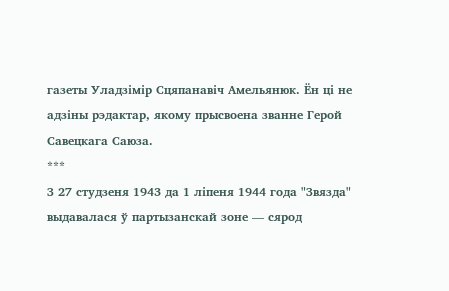газеты Уладзімір Сцяпанавіч Амельянюк. Ён ці не адзіны рэдактар, якому прысвоена званне Герой Савецкага Саюза.
***
З 27 студзеня 1943 да 1 ліпеня 1944 года "Звязда" выдавалася ў партызанскай зоне — сярод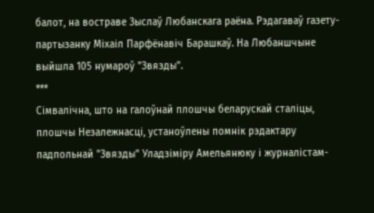балот, на востраве Зыслаў Любанскага раёна. Рэдагаваў газету-партызанку Міхаіл Парфёнавіч Барашкаў. На Любаншчыне выйшла 105 нумароў "Звязды".
***
Сімвалічна, што на галоўнай плошчы беларускай сталіцы, плошчы Незалежнасці, устаноўлены помнік рэдактару падпольнай "Звязды" Уладзіміру Амельянюку і журналістам-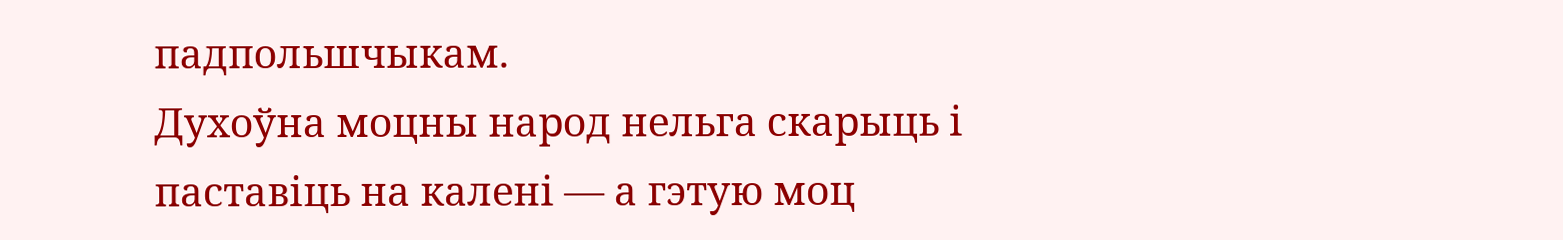падпольшчыкам.
Духоўна моцны народ нельга скарыць і паставіць на калені — а гэтую моц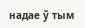надае ў тым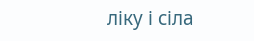ліку і сіла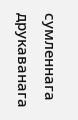сумленнага друкаванага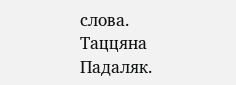слова.
Таццяна Падаляк.